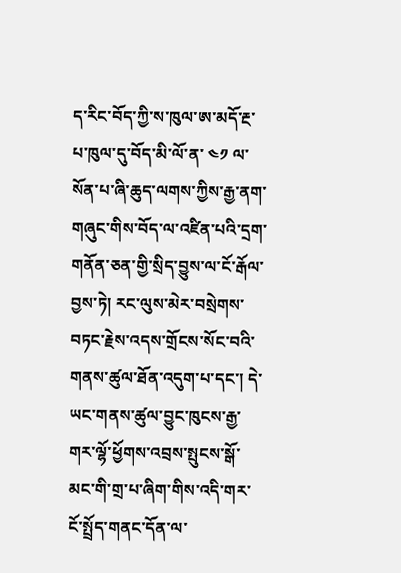ད་རིང་བོད་ཀྱི་ས་ཁུལ་ཨ་མདོ་རྔ་པ་ཁུལ་དུ་བོད་མི་ལོ་ན་ ༤༡ ལ་སོན་པ་ཞི་ཆུད་ལགས་ཀྱིས་རྒྱ་ནག་གཞུང་གིས་བོད་ལ་འཛིན་པའི་དྲག་གནོན་ཅན་གྱི་སྲིད་བྱུས་ལ་ངོ་རྒོལ་བྱས་ཏེ། རང་ལུས་མེར་བསྲེགས་བཏང་རྗེས་འདས་གྲོངས་སོང་བའི་གནས་ཚུལ་ཐོན་འདུག་པ་དང་། དེ་ཡང་གནས་ཚུལ་བྱུང་ཁུངས་རྒྱ་གར་ལྷོ་ཕྱོགས་འབྲས་སྤུངས་སྒོ་མང་གི་གྲ་པ་ཞིག་གིས་འདི་གར་ངོ་སྤྲོད་གནང་དོན་ལ་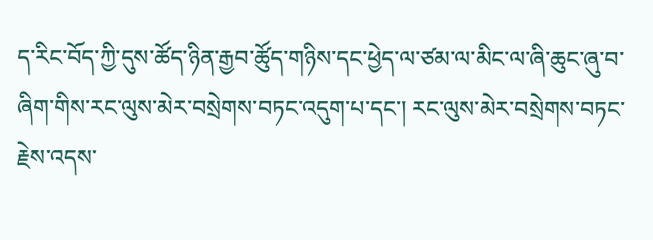ད་རིང་བོད་ཀྱི་དུས་ཚོད་ཉིན་རྒྱབ་ཚོུད་གཉིས་དང་ཕྱེད་ལ་ཙམ་ལ་མིང་ལ་ཞི་ཆུང་ཞུ་བ་ཞིག་གིས་རང་ལུས་མེར་བསྲེགས་བཏང་འདུག་པ་དང་། རང་ལུས་མེར་བསྲེགས་བཏང་རྗེས་འདས་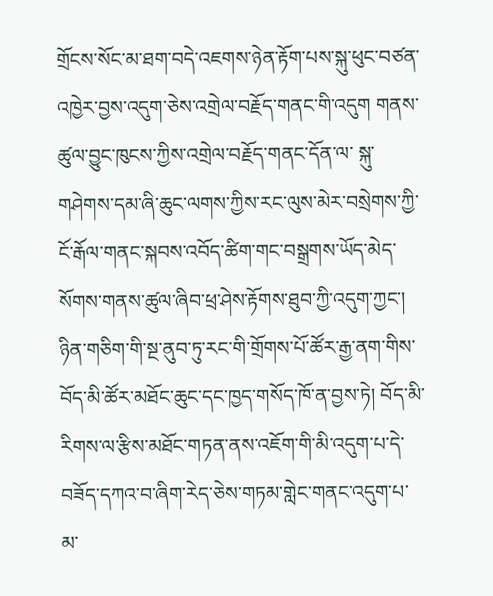གྲོངས་སོང་མ་ཐག་བདེ་འཇགས་ཉེན་རྟོག་པས་སྐུ་ཕུང་བཙན་འཁྱེར་བྱས་འདུག་ཅེས་འགྲེལ་བརྗོད་གནང་གི་འདུག གནས་ཚུལ་བྱུང་ཁུངས་ཀྱིས་འགྲེལ་བརྗོད་གནང་དོན་ལ་ སྐུ་གཤེགས་དམ་ཞི་ཆུང་ལགས་ཀྱིས་རང་ལུས་མེར་བསྲེགས་ཀྱི་ངོ་རྒོལ་གནང་སྐབས་འབོད་ཚིག་གང་བསྒྲགས་ཡོད་མེད་སོགས་གནས་ཚུལ་ཞིབ་ཕྲ་ཤེས་རྟོགས་ཐུབ་ཀྱི་འདུག་ཀྱང་། ཉིན་གཅིག་གི་སྔ་ནུབ་ཏུ་རང་གི་གྲོགས་པོ་ཚོར་རྒྱ་ནག་གིས་བོད་མི་ཚོར་མཐོང་ཆུང་དང་ཁྱད་གསོད་ཁོ་ན་བྱས་ཏེ། བོད་མི་རིགས་ལ་རྩིས་མཐོང་གཏན་ནས་འཇོག་གི་མི་འདུག་པ་དེ་བཟོད་དཀའ་བ་ཞིག་རེད་ཅེས་གཏམ་གླེང་གནང་འདུག་པ་མ་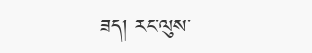ཟད། རང་ལུས་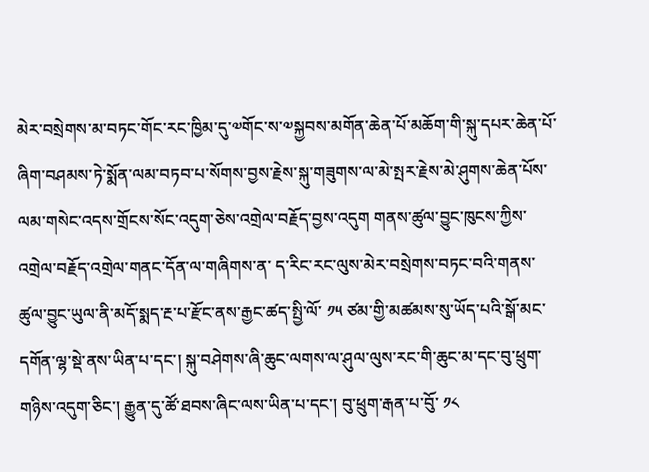མེར་བསྲེགས་མ་བཏང་གོང་རང་ཁྱིམ་དུ་༧གོང་ས་༧སྐྱབས་མགོན་ཆེན་པོ་མཆོག་གི་སྐུ་དཔར་ཆེན་པོ་ཞིག་བཤམས་ཏེ་སྨོན་ལམ་བཏབ་པ་སོགས་བྱས་རྗེས་སྐུ་གཟུགས་ལ་མེ་སྤར་རྗེས་མེ་ཤུགས་ཆེན་པོས་ལམ་གསེང་འདས་གྲོངས་སོང་འདུག་ཅེས་འགྲེལ་བརྗོད་བྱས་འདུག གནས་ཚུལ་བྱུང་ཁུངས་ཀྱིས་འགྲེལ་བརྗོད་འགྲེལ་གནང་དོན་ལ་གཞིགས་ན་ ད་རིང་རང་ལུས་མེར་བསྲེགས་བཏང་བའི་གནས་ཚུལ་བྱུང་ཡུལ་ནི་མདོ་སྨད་རྔ་པ་རྫོང་ནས་རྒྱང་ཚད་སྤྱི་ལོ་ ༡༥ ཙམ་གྱི་མཚམས་སུ་ཡོད་པའི་སྒོ་མང་དགོན་ལྷ་སྡེ་ནས་ཡིན་པ་དང་། སྐུ་བཤེགས་ཞི་ཆུང་ལགས་ལ་ཤུལ་ལུས་རང་གི་ཆུང་མ་དང་བུ་ཕྲུག་གཉིས་འདུག་ཅིང་། རྒྱུན་དུ་ཚོ་ཐབས་ཞིང་ལས་ཡིན་པ་དང་། བུ་ཕྲུག་རྒན་པ་བོུ་ ༡༨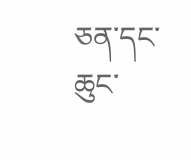ཅན་དང་ཆུང་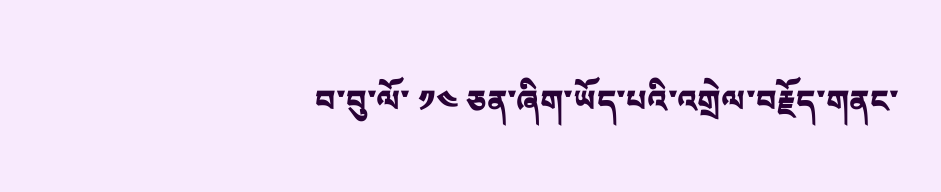བ་བུ་ལོ་ ༡༤ ཅན་ཞིག་ཡོད་པའི་འགྲེལ་བརྗོད་གནང་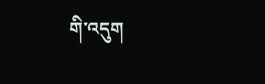གི་འདུག